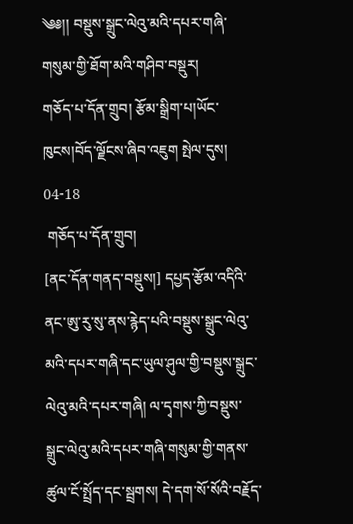༄༅།། བསྡུས་སྒྲུང་ལེའུ་མའི་དཔར་གཞི་གསུམ་གྱི་ཐོག་མའི་གཤིབ་བསྡུར།
གཅོད་པ་དོན་གྲུབ། རྩོམ་སྒྲིག་པ།ཡོང་ཁུངས།བོད་ལྗོངས་ཞིབ་འཇུག སྤེལ་དུས། 04-18
 གཅོད་པ་དོན་གྲུབ།
[ནང་དོན་གནད་བསྡུས།] དཔྱད་རྩོམ་འདིའི་ནང་ཨུ་རུ་སུ་ནས་རྙེད་པའི་བསྡུས་སྒྲུང་ལེའུ་མའི་དཔར་གཞི་དང་ཡུལ་ཤུལ་གྱི་བསྡུས་སྒྲུང་ལེའུ་མའི་དཔར་གཞི། ལ་དྭགས་ཀྱི་བསྡུས་སྒྲུང་ལེའུ་མའི་དཔར་གཞི་གསུམ་གྱི་གནས་ཚུལ་ངོ་སྤྲོད་དང་སྦྲགས། དེ་དག་སོ་སོའི་བརྗོད་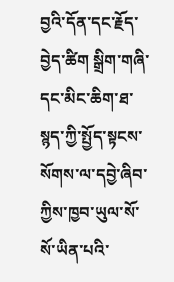བྱའི་དོན་དང་རྗོད་བྱེད་ཚིག སྒྲིག་གཞི་དང་མིང་ཆིག་ཐ་སྙད་ཀྱི་སྤྱོད་སྟངས་སོགས་ལ་དབྱེ་ཞིབ་ཀྱིས་ཁྱབ་ཡུལ་སོ་སོ་ཡིན་པའི་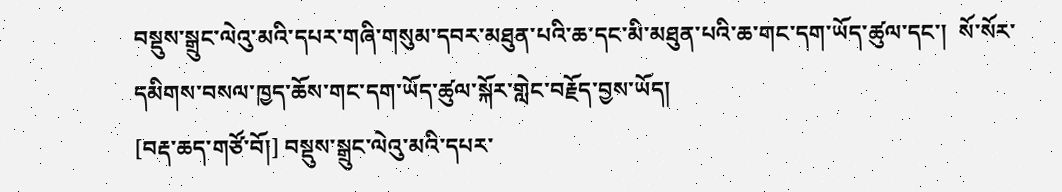བསྡུས་སྒྲུང་ལེའུ་མའི་དཔར་གཞི་གསུམ་དབར་མཐུན་པའི་ཆ་དང་མི་མཐུན་པའི་ཆ་གང་དག་ཡོད་ཚུལ་དང་།  སོ་སོར་དམིགས་བསལ་ཁྱད་ཆོས་གང་དག་ཡོད་ཚུལ་སྐོར་གླེང་བརྗོད་བྱས་ཡོད།
[བརྡ་ཆད་གཙོ་བོ།] བསྡུས་སྒྲུང་ལེའུ་མའི་དཔར་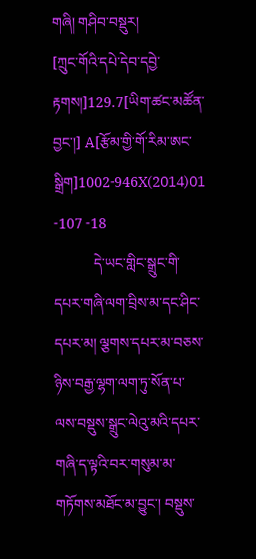གཞི། གཤིབ་བསྡུར།
[ཀྲུང་གོའི་དཔེ་དེབ་དབྱེ་རྟགས།]129.7[ཡིག་ཚང་མཚོན་བྱང་།] A[རྩོམ་གྱི་གོ་རིམ་ཨང་སྒྲིག]1002-946X(2014)01 -107 -18
           དེ་ཡང་གླིང་སྒྲུང་གི་དཔར་གཞི་ལག་བྲིས་མ་དང་ཤིང་དཔར་མ། ལྕགས་དཔར་མ་བཅས་ཉིས་བརྒྱ་ལྷག་ལག་ཏུ་སོན་པ་ལས་བསྡུས་སྒྲུང་ལེའུ་མའི་དཔར་གཞི་ད་ལྟའི་བར་གསུམ་མ་གཏོགས་མཐོང་མ་བྱུང་། བསྡུས་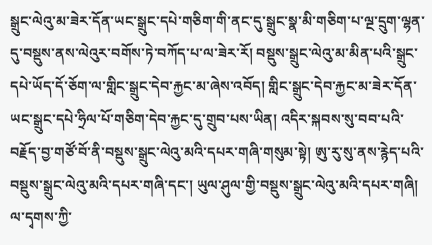སྒྲུང་ལེའུ་མ་ཟེར་དོན་ཡང་སྒྲུང་དཔེ་གཅིག་གི་ནང་དུ་སྒྲུང་སྣ་མི་གཅིག་པ་ལྔ་དྲུག་ལྷན་དུ་བསྡུས་ནས་ལེའུར་བགོས་ཏེ་བཀོད་པ་ལ་ཟེར་རོ། བསྡུས་སྒྲུང་ལེའུ་མ་མིན་པའི་སྒྲུང་དཔེ་ཡོད་དོ་ཅོག་ལ་གླིང་སྒྲུང་དེབ་རྐྱང་མ་ཞེས་འབོད། གླིང་སྒྲུང་དེབ་རྐྱང་མ་ཟེར་དོན་ཡང་སྒྲུང་དཔེ་ཧྲིལ་པོ་གཅིག་དེབ་རྐྱང་དུ་གྲུབ་པས་ཡིན། འདིར་སྐབས་སུ་བབ་པའི་བརྗོད་བྱ་གཙོ་བོ་ནི་བསྡུས་སྒྲུང་ལེའུ་མའི་དཔར་གཞི་གསུམ་སྟེ། ཨུ་རུ་སུ་ནས་རྙེད་པའི་བསྡུས་སྒྲུང་ལེའུ་མའི་དཔར་གཞི་དང་། ཡུལ་ཤུལ་གྱི་བསྡུས་སྒྲུང་ལེའུ་མའི་དཔར་གཞི། ལ་དྭགས་ཀྱི་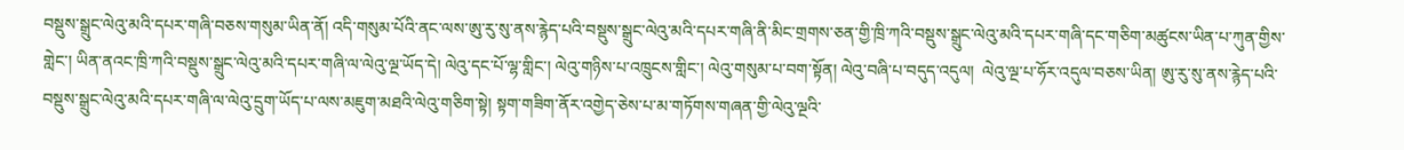བསྡུས་སྒྲུང་ལེའུ་མའི་དཔར་གཞི་བཅས་གསུམ་ཡིན་ནོ། འདི་གསུམ་པོའི་ནང་ལས་ཨུ་རུ་སུ་ནས་རྙེད་པའི་བསྡུས་སྒྲུང་ལེའུ་མའི་དཔར་གཞི་ནི་མིང་གྲགས་ཅན་གྱི་ཁྲི་ཀའི་བསྡུས་སྒྲུང་ལེའུ་མའི་དཔར་གཞི་དང་གཅིག་མཚུངས་ཡིན་པ་ཀུན་གྱིས་གླེང་། ཡིན་ནའང་ཁྲི་ཀའི་བསྡུས་སྒྲུང་ལེའུ་མའི་དཔར་གཞི་ལ་ལེའུ་ལྔ་ཡོད་དེ། ལེའུ་དང་པོ་ལྷ་གླིང་། ལེའུ་གཉིས་པ་འཁྲུངས་གླིང་། ལེའུ་གསུམ་པ་བག་སྟོན། ལེའུ་བཞི་པ་བདུད་འདུལ།  ལེའུ་ལྔ་པ་ཧོར་འདུལ་བཅས་ཡིན། ཨུ་རུ་སུ་ནས་རྙེད་པའི་བསྡུས་སྒྲུང་ལེའུ་མའི་དཔར་གཞི་ལ་ལེའུ་དྲུག་ཡོད་པ་ལས་མཇུག་མཐའི་ལེའུ་གཅིག་སྟེ། སྟག་གཟིག་ནོར་འགྱེད་ཅེས་པ་མ་གཏོགས་གཞན་གྱི་ལེའུ་ལྔའི་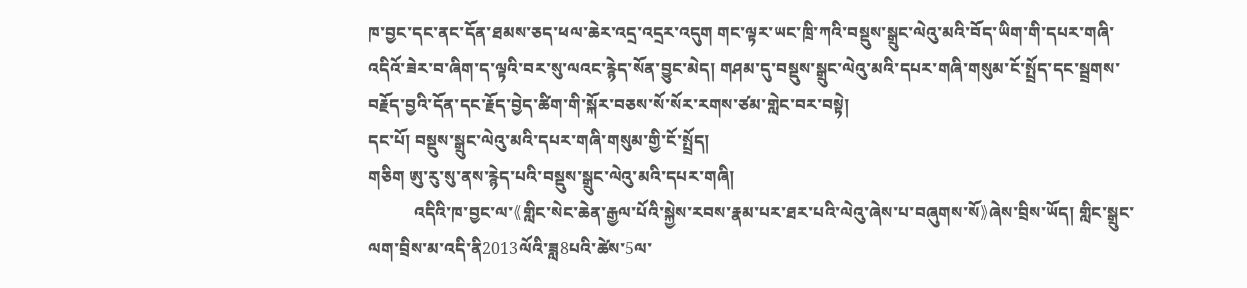ཁ་བྱང་དང་ནང་དོན་ཐམས་ཅད་ཕལ་ཆེར་འདྲ་འདྲར་འདུག གང་ལྟར་ཡང་ཁྲི་ཀའི་བསྡུས་སྒྲུང་ལེའུ་མའི་བོད་ཡིག་གི་དཔར་གཞི་འདིའོ་ཟེར་བ་ཞིག་ད་ལྟའི་བར་སུ་ལའང་རྙེད་སོན་བྱུང་མེད། གཤམ་དུ་བསྡུས་སྒྲུང་ལེའུ་མའི་དཔར་གཞི་གསུམ་ངོ་སྤྲོད་དང་སྦྲགས་བརྗོད་བྱའི་དོན་དང་རྗོད་བྱེད་ཚིག་གི་སྐོར་བཅས་སོ་སོར་རགས་ཙམ་གླེང་བར་བསྟེ།
དང་པོ། བསྡུས་སྒྲུང་ལེའུ་མའི་དཔར་གཞི་གསུམ་གྱི་ངོ་སྤྲོད།
གཅིག ཨུ་རུ་སུ་ནས་རྙེད་པའི་བསྡུས་སྒྲུང་ལེའུ་མའི་དཔར་གཞི།
           འདིའི་ཁ་བྱང་ལ་《གླིང་སེང་ཆེན་རྒྱལ་པོའི་སྐྱེས་རབས་རྣམ་པར་ཐར་པའི་ལེའུ་ཞེས་པ་བཞུགས་སོ》ཞེས་བྲིས་ཡོད། གླིང་སྒྲུང་ལག་བྲིས་མ་འདི་ནི2013ལོའི་ཟླ8པའི་ཚེས་5ལ་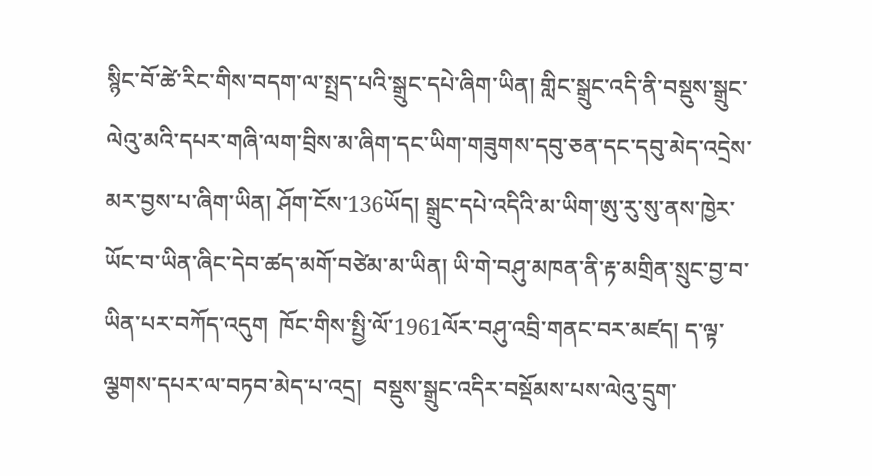སྙིང་བོ་ཚེ་རིང་གིས་བདག་ལ་སྤྲད་པའི་སྒྲུང་དཔེ་ཞིག་ཡིན། གླིང་སྒྲུང་འདི་ནི་བསྡུས་སྒྲུང་ལེའུ་མའི་དཔར་གཞི་ལག་བྲིས་མ་ཞིག་དང་ཡིག་གཟུགས་དབུ་ཅན་དང་དབུ་མེད་འདྲེས་མར་བྱས་པ་ཞིག་ཡིན། ཤོག་ངོས་136ཡོད། སྒྲུང་དཔེ་འདིའི་མ་ཡིག་ཨུ་རུ་སུ་ནས་ཁྱེར་ཡོང་བ་ཡིན་ཞིང་དེབ་ཚད་མགོ་བཙེམ་མ་ཡིན། ཡི་གེ་བཤུ་མཁན་ནི་རྟ་མགྲིན་སྲུང་བྱ་བ་ཡིན་པར་བཀོད་འདུག  ཁོང་གིས་སྤྱི་ལོ་1961ལོར་བཤུ་འབྲི་གནང་བར་མཛད། ད་ལྟ་ལྕགས་དཔར་ལ་བཏབ་མེད་པ་འདྲ།  བསྡུས་སྒྲུང་འདིར་བསྡོམས་པས་ལེའུ་དྲུག་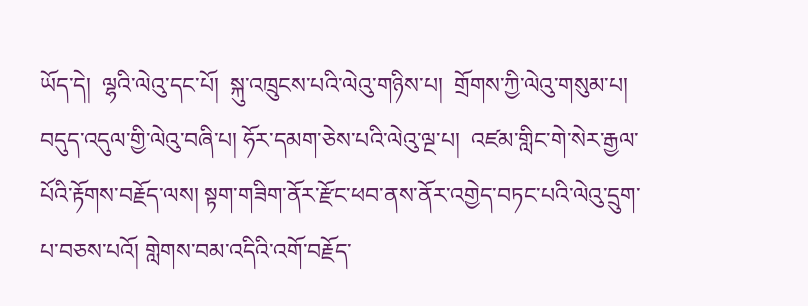ཡོད་དེ།  ལྷའི་ལེའུ་དང་པོ།  སྐུ་འཁྲུངས་པའི་ལེའུ་གཉིས་པ།  གྲོགས་ཀྱི་ལེའུ་གསུམ་པ།  བདུད་འདུལ་གྱི་ལེའུ་བཞི་པ། ཧོར་དམག་ཅེས་པའི་ལེའུ་ལྔ་པ།  འཛམ་གླིང་གེ་སེར་རྒྱལ་པོའི་རྟོགས་བརྗོད་ལས། སྟག་གཟིག་ནོར་རྫོང་ཕབ་ནས་ནོར་འགྱེད་བཏང་པའི་ལེའུ་དྲུག་པ་བཅས་པའོ། གླེགས་བམ་འདིའི་འགོ་བརྗོད་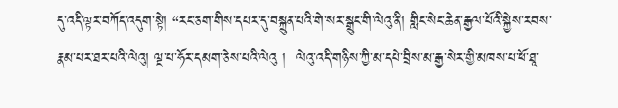དུ་འདི་ལྟར་བཀོད་འདུག་སྟེ། “རང་ཅག་གིས་དཔར་དུ་བསྐྲུན་པའི་གེ་སར་སྒྲུང་གི་ལེའུ་ནི། གླིང་སེང་ཆེན་རྒྱལ་པོའི་སྐྱེས་རབས་རྣམ་པར་ཐར་པའི་ལེའུ། ལྔ་པ་ཧོར་དམག་ཅེས་པའི་ལེའུ །  ལེའུ་འདི་གཉིས་ཀྱི་མ་དཔེ་བྲིས་མ་རྒྱ་སེར་གྱི་མཁས་པ་ཕོ་ཐཱ་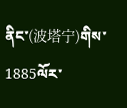ནིང་(波塔宁)གིས་1885ལོར་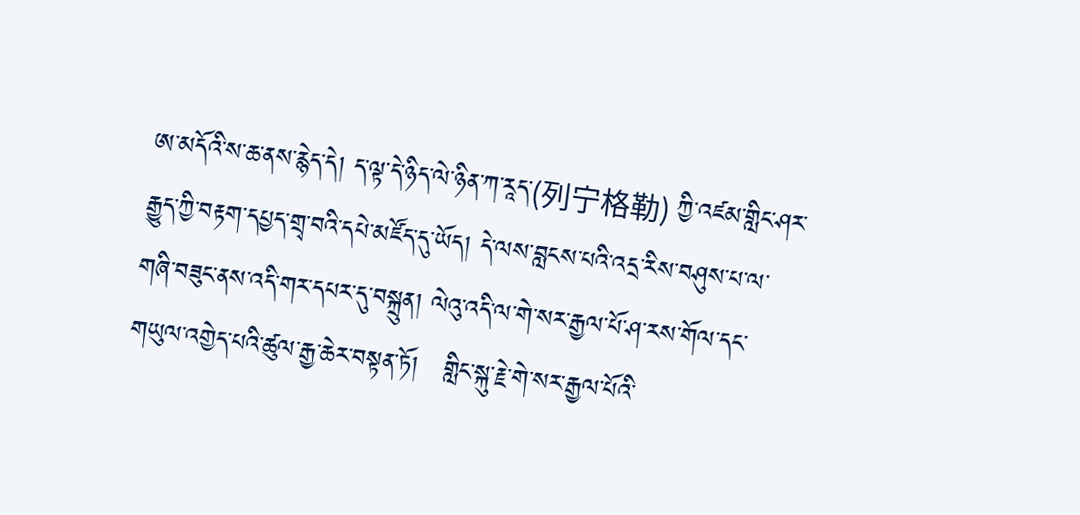ཨ་མདོའི་ས་ཆ་ནས་རྙེད་དེ། ད་ལྟ་དེ་ཉིད་ལེ་ཉིན་ཀ་རཱད་(列宁格勒) ཀྱི་འཛམ་གླིང་ཤར་རྒྱུད་ཀྱི་བརྟག་དཔྱད་གྲྭ་བའི་དཔེ་མཛོད་དུ་ཡོད། དེ་ལས་བླངས་པའི་འདྲ་རིས་བཤུས་པ་ལ་གཞི་བཟུང་ནས་འདི་གར་དཔར་དུ་བསྐྲུན། ལེའུ་འདི་ལ་གེ་སར་རྒྱལ་པོ་ཤ་རས་གོལ་དང་གཡུལ་འགྱེད་པའི་ཚུལ་རྒྱ་ཆེར་བསྟན་ཏོ།   གླིང་སྐུ་རྗེ་གེ་སར་རྒྱལ་པོའི་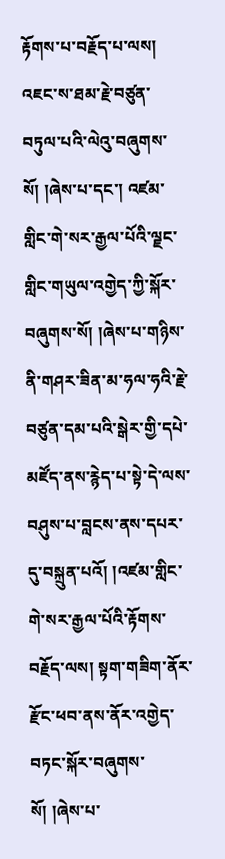རྟོགས་པ་བརྗོད་པ་ལས། འཇང་ས་ཐམ་རྗེ་བཙུན་བཏུལ་པའི་ལེའུ་བཞུགས་སོ། །ཞེས་པ་དང་། འཛམ་གླིང་གེ་སར་རྒྱལ་པོའི་ལྗང་གླིང་གཡུལ་འགྱེད་ཀྱི་སྐོར་བཞུགས་སོ། །ཞེས་པ་གཉིས་ནི་གཤར་ཟིན་མ་ཧལ་ཧའི་རྗེ་བཙུན་དམ་པའི་སྒེར་གྱི་དཔེ་མཛོད་ནས་རྙེད་པ་སྟེ་དེ་ལས་བཤུས་པ་བླངས་ནས་དཔར་དུ་བསྐྲུན་པའོ། །འཛམ་གླིང་གེ་སར་རྒྱལ་པོའི་རྟོགས་བརྗོད་ལས། སྟག་གཟིག་ནོར་རྫོང་ཕབ་ནས་ནོར་འགྱེད་བཏང་སྐོར་བཞུགས་སོ། །ཞེས་པ་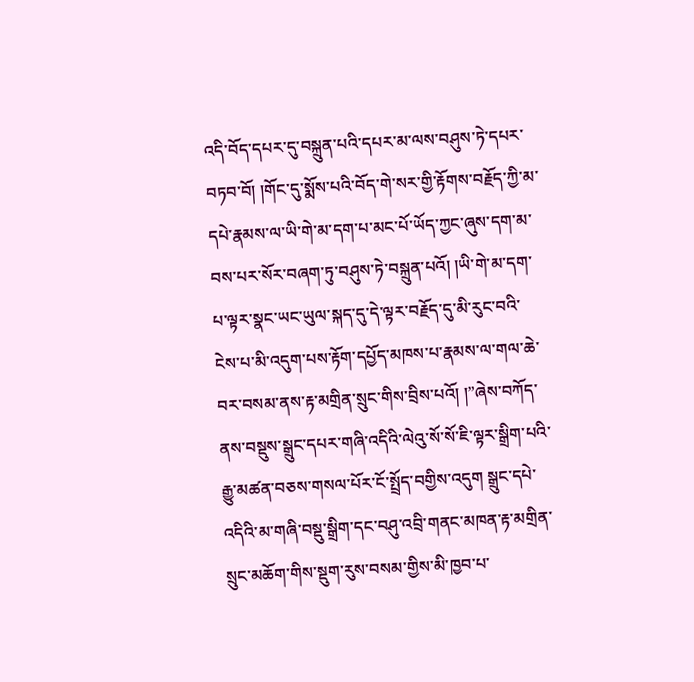འདི་བོད་དཔར་དུ་བསྐྲུན་པའི་དཔར་མ་ལས་བཤུས་ཏེ་དཔར་བཏབ་བོ། །གོང་དུ་སྨོས་པའི་བོད་གེ་སར་གྱི་རྟོགས་བརྗོད་ཀྱི་མ་དཔེ་རྣམས་ལ་ཡི་གེ་མ་དག་པ་མང་པོ་ཡོད་ཀྱང་ཞུས་དག་མ་བས་པར་སོར་བཞག་ཏུ་བཤུས་ཏེ་བསྐྲུན་པའོ། །ཡི་གེ་མ་དག་པ་ལྟར་སྣང་ཡང་ཡུལ་སྐད་དུ་དེ་ལྟར་བརྗོད་དུ་མི་རུང་བའི་ངེས་པ་མི་འདུག་པས་རྟོག་དཔྱོད་མཁས་པ་རྣམས་ལ་གལ་ཆེ་བར་བསམ་ནས་རྟ་མགྲིན་སྲུང་གིས་བྲིས་པའོ། །”ཞེས་བཀོད་ནས་བསྡུས་སྒྲུང་དཔར་གཞི་འདིའི་ལེའུ་སོ་སོ་ཇི་ལྟར་སྒྲིག་པའི་རྒྱུ་མཚན་བཅས་གསལ་པོར་ངོ་སྤྲོད་བགྱིས་འདུག སྒྲུང་དཔེ་འདིའི་མ་གཞི་བསྡུ་སྒྲིག་དང་བཤུ་འབྲི་གནང་མཁན་རྟ་མགྲིན་སྲུང་མཆོག་གིས་སྡུག་རུས་བསམ་གྱིས་མི་ཁྱབ་པ་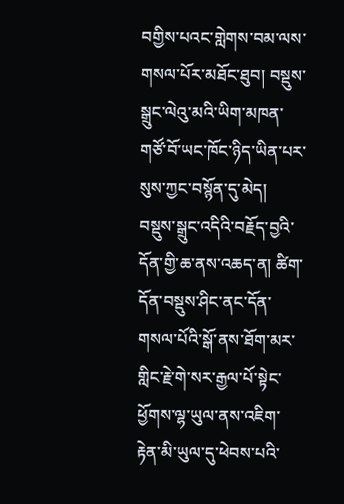བགྱིས་པའང་གླེགས་བམ་ལས་གསལ་པོར་མཐོང་ཐུབ། བསྡུས་སྒྲུང་ལེའུ་མའི་ཡིག་མཁན་གཙོ་བོ་ཡང་ཁོང་ཉིད་ཡིན་པར་སུས་ཀྱང་བསྙོན་དུ་མེད། བསྡུས་སྒྲུང་འདིའི་བརྗོད་བྱའི་དོན་གྱི་ཆ་ནས་འཆད་ན། ཚིག་དོན་བསྡུས་ཤིང་ནང་དོན་གསལ་པོའི་སྒོ་ནས་ཐོག་མར་གླིང་རྗེ་གེ་སར་རྒྱལ་པོ་སྟེང་ཕྱོགས་ལྷ་ཡུལ་ནས་འཇིག་རྟེན་མི་ཡུལ་དུ་ཕེབས་པའི་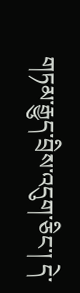གཏམ་རྒྱུད་བྲིས་འདུག་ཅིང་། དེ་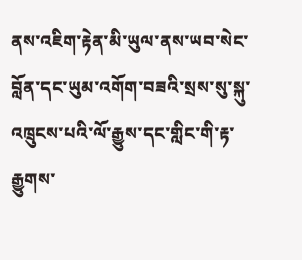ནས་འཇིག་རྟེན་མི་ཡུལ་ནས་ཡབ་སེང་བློན་དང་ཡུམ་འགོག་བཟའི་སྲས་སུ་སྐུ་འཁྲུངས་པའི་ལོ་རྒྱུས་དང་གླིང་གི་རྟ་རྒྱུགས་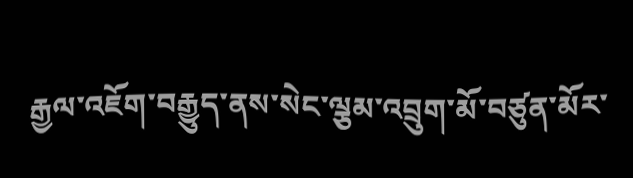རྒྱལ་འཇོག་བརྒྱུད་ནས་སེང་ལྕམ་འབྲུག་མོ་བཙུན་མོར་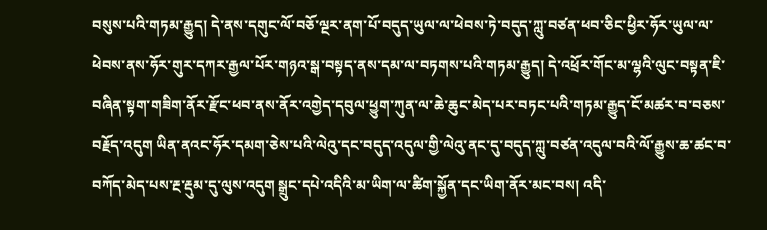བསུས་པའི་གཏམ་རྒྱུད། དེ་ནས་དགུང་ལོ་བཅོ་ལྔར་ནག་པོ་བདུད་ཡུལ་ལ་ཕེབས་ཏེ་བདུད་ཀླུ་བཙན་ཕབ་ཅིང་ཕྱིར་ཧོར་ཡུལ་ལ་ཕེབས་ནས་ཧོར་གུར་དཀར་རྒྱལ་པོར་གཉའ་སྒ་བསྟད་ནས་དམ་ལ་བཏགས་པའི་གཏམ་རྒྱུད། དེ་འཕྲོར་གོང་མ་ལྷའི་ལུང་བསྟན་ཇི་བཞིན་སྟག་གཟིག་ནོར་རྫོང་ཕབ་ནས་ནོར་འགྱེད་དབུལ་ཕྱུག་ཀུན་ལ་ཆེ་ཆུང་མེད་པར་བཏང་པའི་གཏམ་རྒྱུད་ངོ་མཚར་བ་བཅས་བརྗོད་འདུག ཡིན་ནའང་ཧོར་དམག་ཅེས་པའི་ལེའུ་དང་བདུད་འདུལ་གྱི་ལེའུ་ནང་དུ་བདུད་ཀླུ་བཙན་འདུལ་བའི་ལོ་རྒྱུས་ཆ་ཚང་བ་བཀོད་མེད་པས་རྔ་རྡུམ་དུ་ལུས་འདུག སྒྲུང་དཔེ་འདིའི་མ་ཡིག་ལ་ཚིག་སྐྱོན་དང་ཡིག་ནོར་མང་བས། འདི་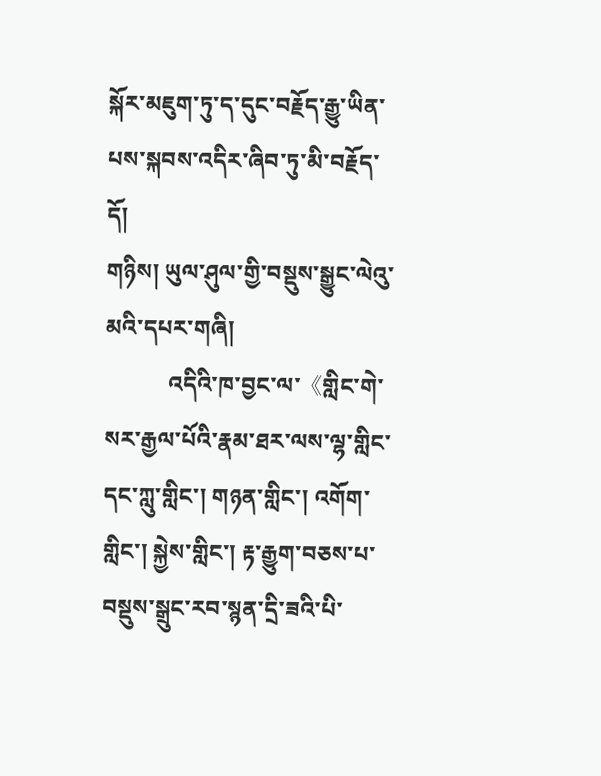སྐོར་མཇུག་ཏུ་ད་དུང་བརྗོད་རྒྱུ་ཡིན་པས་སྐབས་འདིར་ཞིབ་ཏུ་མི་བརྗོད་དོ།
གཉིས། ཡུལ་ཤུལ་གྱི་བསྡུས་སྒྱུང་ལེའུ་མའི་དཔར་གཞི།
           འདིའི་ཁ་བྱང་ལ་《གླིང་གེ་སར་རྒྱལ་པོའི་རྣམ་ཐར་ལས་ལྷ་གླིང་དང་ཀླུ་གླིང་། གཉན་གླིང་། འགོག་གླིང་། སྐྱེས་གླིང་། རྟ་རྒྱུག་བཅས་པ་བསྡུས་སྒྲུང་རབ་སྙན་དྲི་ཟའི་པི་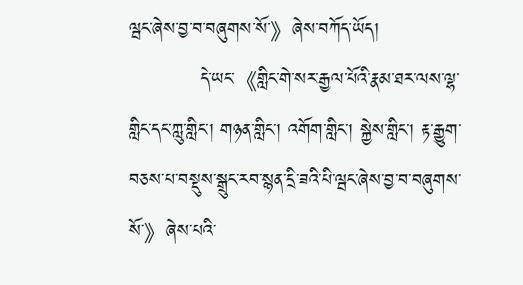ལྦང་ཞེས་བྱ་བ་བཞུགས་སོ་》ཞེས་བཀོད་ཡོད།
           དེ་ཡང་《གླིང་གེ་སར་རྒྱལ་པོའི་རྣམ་ཐར་ལས་ལྷ་གླིང་དང་ཀླུ་གླིང་། གཉན་གླིང་། འགོག་གླིང་། སྐྱེས་གླིང་། རྟ་རྒྱུག་བཅས་པ་བསྡུས་སྒྲུང་རབ་སྙན་དྲི་ཟའི་པི་ལྦང་ཞེས་བྱ་བ་བཞུགས་སོ་》ཞེས་པའི་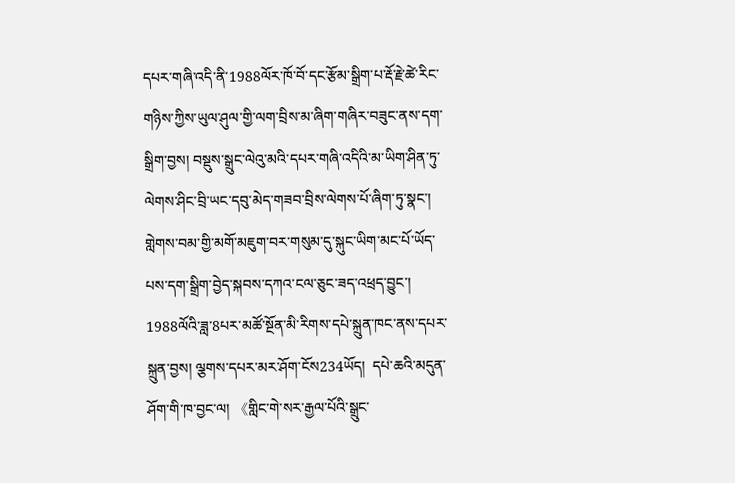དཔར་གཞི་འདི་ནི་1988ལོར་ཁོ་བོ་དང་རྩོམ་སྒྲིག་པ་རྡོ་རྗེ་ཚེ་རིང་གཉིས་ཀྱིས་ཡུལ་ཤུལ་གྱི་ལག་བྲིས་མ་ཞིག་གཞིར་བཟུང་ནས་དག་སྒྲིག་བྱས། བསྡུས་སྒྲུང་ལེའུ་མའི་དཔར་གཞི་འདིའི་མ་ཡིག་ཤིན་ཏུ་ལེགས་ཤིང་བྲི་ཡང་དབུ་མེད་གཟབ་བྲིས་ལེགས་པོ་ཞིག་ཏུ་སྣང་། གླེགས་བམ་གྱི་མགོ་མཇུག་བར་གསུམ་དུ་སྐུང་ཡིག་མང་པོ་ཡོད་པས་དག་སྒྲིག་བྱེད་སྐབས་དཀའ་ངལ་ཅུང་ཟད་འཕྲད་བྱུང་།  1988ལོའི་ཟླ་8པར་མཚོ་སྔོན་མི་རིགས་དཔེ་སྐྲུན་ཁང་ནས་དཔར་སྐྲུན་བྱས། ལྕགས་དཔར་མར་ཤོག་ངོས234ཡོད།  དཔེ་ཆའི་མདུན་ཤོག་གི་ཁ་བྱང་ལ། 《གླིང་གེ་སར་རྒྱལ་པོའི་སྒྲུང་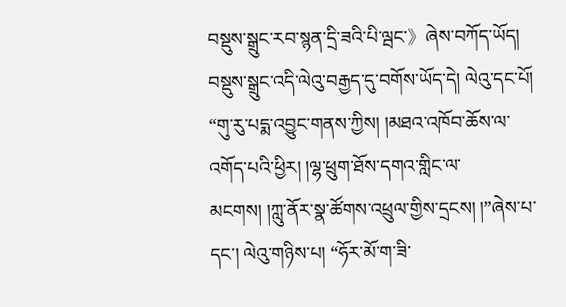བསྡུས་སྒྲུང་རབ་སྙན་དྲི་ཟའི་པི་ལྦང་》ཞེས་བཀོད་ཡོད། བསྡུས་སྒྲུང་འདི་ལེའུ་བརྒྱད་དུ་བགོས་ཡོད་དེ། ལེའུ་དང་པོ། “གུ་རུ་པདྨ་འབྱུང་གནས་ཀྱིས། །མཐའ་འཁོབ་ཆོས་ལ་འགོད་པའི་ཕྱིར། །ལྷ་ཕྲུག་ཐོས་དགའ་གླིང་ལ་མངགས། །ཀླུ་ནོར་སྣ་ཚོགས་འཕྲུལ་གྱིས་དྲངས། །”ཞེས་པ་དང་། ལེའུ་གཉིས་པ། “ཧོར་མོ་ག་ཟི་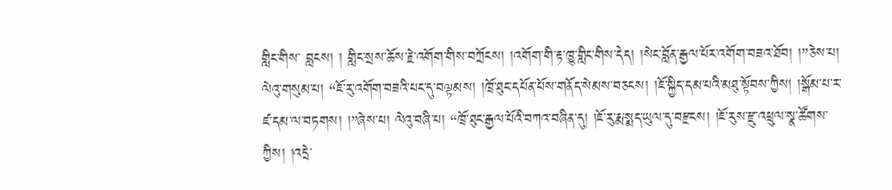གླིང་གིས་ བླངས། ། གླིང་སྲས་ཆོས་རྗེ་འགོག་གིས་བཀྲོངས། །འགོག་གི་རྟ་ཁྱུ་གླིང་གིས་དེད། །སེང་བློན་རྒྱལ་པོར་འགོག་བཟའ་ཐོབ། །”ཅེས་པ། ལེའུ་གསུམ་པ། “ཇོ་རུ་འགོག་བཟའི་པང་དུ་བལྟམས། །ཁྲོ་ཐུང་དཔོན་པོས་གནོད་སེམས་བཅངས། །ཇོ་སྐྱིད་དམ་པའི་མཐུ་སྟོབས་ཀྱིས། །སྒོམ་པ་ར་ཛ་དམ་ལ་བཏགས། །”ཞེས་པ། ལེའུ་བཞི་པ། “ཁྲོ་ཐུང་རྒྱལ་པོའི་བཀའ་བཞིན་དུ། །ཇོ་རུ་རྨ་སྨད་ཡུལ་དུ་བརྫངས། །ཇོ་རུས་རྫུ་འཕྲུལ་སྣ་ཚོགས་ཀྱིས། །འདྲེ་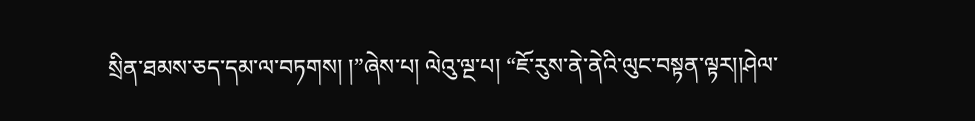སྲིན་ཐམས་ཅད་དམ་ལ་བཏགས། །”ཞེས་པ། ལེའུ་ལྔ་པ། “ཇོ་རུས་ནེ་ནེའི་ལུང་བསྟན་ལྟར།།ཤེལ་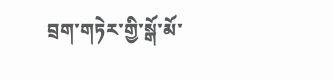བྲག་གཏེར་གྱི་སྒོ་མོ་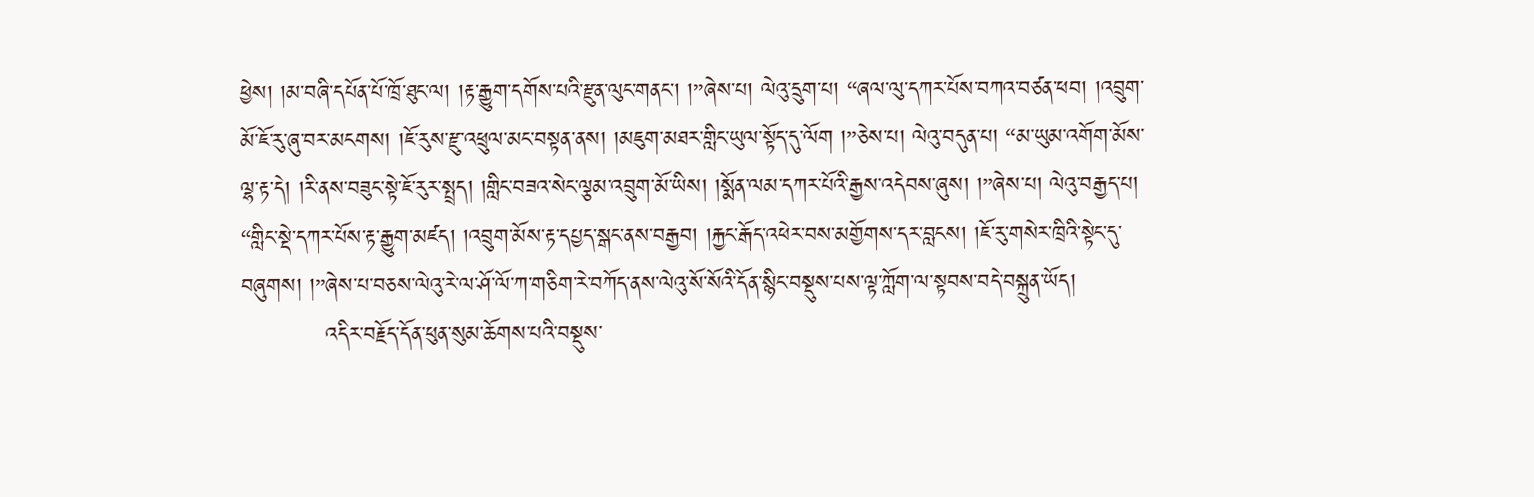ཕྱེས། །མ་བཞི་དཔོན་པོ་ཁྲོ་ཐུང་ལ། །རྟ་རྒྱུག་དགོས་པའི་རྫུན་ལུང་གནང་། །”ཞེས་པ། ལེའུ་དྲུག་པ། “ཞལ་ལུ་དཀར་པོས་བཀའ་བཙན་ཕབ། །འབྲུག་མོ་ཇོ་རུ་ཞུ་བར་མངགས། །ཇོ་རུས་རྫུ་འཕྲུལ་མང་བསྟན་ནས། །མཇུག་མཐར་གླིང་ཡུལ་སྟོད་དུ་ལོག །”ཅེས་པ། ལེའུ་བདུན་པ། “མ་ཡུམ་འགོག་མོས་ལྷ་རྟ་དེ། །རི་ནས་བཟུང་སྟེ་ཇོ་རུར་སྤྲད། །གླིང་བཟའ་སེང་ལྕམ་འབྲུག་མོ་ཡིས། །སྨོན་ལམ་དཀར་པོའི་རྒྱས་འདེབས་ཞུས། །”ཞེས་པ། ལེའུ་བརྒྱད་པ། “གླིང་སྡེ་དཀར་པོས་རྟ་རྒྱུག་མཛད། །འབྲུག་མོས་རྟ་དཔྱད་སྒང་ནས་བརྒྱབ། །རྐྱང་རྒོད་འཕེར་བས་མགྱོགས་དར་བླངས། །ཇོ་རུ་གསེར་ཁྲིའི་སྟེང་དུ་བཞུགས། །”ཞེས་པ་བཅས་ལེའུ་རེ་ལ་ཤོ་ལོ་ཀ་གཅིག་རེ་བཀོད་ནས་ལེའུ་སོ་སོའི་དོན་སྙིང་བསྡུས་པས་ལྟ་ཀློག་ལ་སྟབས་བདེ་བསྐྲུན་ཡོད།
           འདིར་བརྗོད་དོན་ཕུན་སུམ་ཆོགས་པའི་བསྡུས་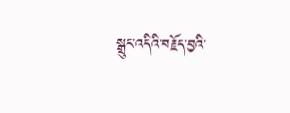སྒྲུང་འདིའི་བརྗོད་བྱའི་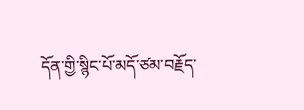དོན་གྱི་སྙིང་པོ་མདོ་ཙམ་བརྗོད་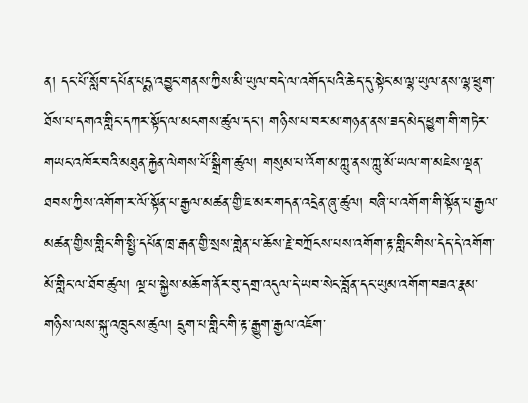ན། དང་པོ་སློབ་དཔོན་པདྨ་འབྱུང་གནས་ཀྱིས་མི་ཡུལ་བདེ་ལ་འགོད་པའི་ཆེད་དུ་སྟེང་མ་ལྷ་ཡུལ་ནས་ལྷ་ཕྲུག་ཐོས་པ་དགའ་གླིང་དཀར་སྟོད་ལ་མངགས་ཚུལ་དང་། གཉིས་པ་བར་མ་གཉན་ནས་ཟད་མེད་ཕྱུག་གི་གཏེར་གཡང་འཁོར་བའི་མཐུན་རྐྱེན་ལེགས་པོ་སྒྲིག་ཚུལ། གསུམ་པ་འོག་མ་ཀླུ་ནས་ཀླུ་མོ་ཡལ་ག་མཇེས་ལྡན་ཐབས་ཀྱིས་འགོག་ར་ལོ་སྟོན་པ་རྒྱལ་མཚན་གྱི་ཇ་མར་གདན་འདྲེན་ཞུ་ཚུལ། བཞི་པ་འགོག་གི་སྟོན་པ་རྒྱལ་མཚན་གྱིས་གླིང་གི་སྤྱི་དཔོན་ཁྲ་རྒན་གྱི་སྲས་གླེན་པ་ཆོས་རྗེ་བཀྲོངས་པས་འགོག་རྟ་གླིང་གིས་དེད་དེ་འགོག་མོ་གླིང་ལ་ཐོབ་ཚུལ། ལྔ་པ་སྐྱེས་མཆོག་ནོར་བུ་དགྲ་འདུལ་དེ་ཡབ་སེང་བློན་དང་ཡུམ་འགོག་བཟའ་རྣམ་གཉིས་ལས་སྐུ་འཁྲུངས་ཚུལ། དྲུག་པ་གླིང་གི་རྟ་རྒྱུག་རྒྱལ་འཇོག་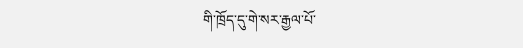གི་ཁྲོད་དུ་གེ་སར་རྒྱལ་པོ་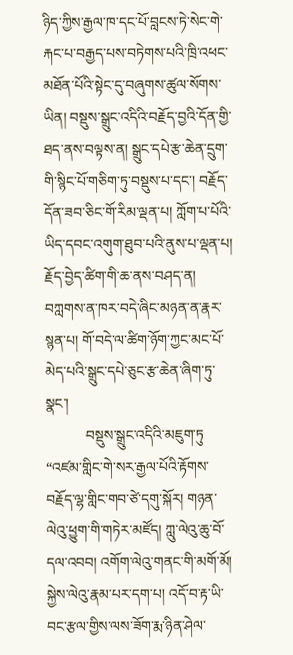ཉིད་ཀྱིས་རྒྱལ་ཁ་དང་པོ་བླངས་ཏེ་སེང་གེ་རྐང་པ་བརྒྱད་པས་བཏེགས་པའི་ཁྲི་འཕང་མཐོན་པོའི་སྟེང་དུ་བཞུགས་ཚུལ་སོགས་ཡིན། བསྡུས་སྒྲུང་འདིའི་བརྗོད་བྱའི་དོན་གྱི་ཐད་ནས་བལྟས་ན། སྒྲུང་དཔེ་རྩ་ཆེན་དྲུག་གི་སྙིང་པོ་གཅིག་ཏུ་བསྡུས་པ་དང་། བརྗོད་དོན་ཟབ་ཅིང་གོ་རིམ་ལྡན་པ། ཀློག་པ་པོའི་ཡིད་དབང་འགུག་ཐུབ་པའི་ནུས་པ་ལྡན་པ། རྗོད་བྱེད་ཚིག་གི་ཆ་ནས་བཤད་ན། བཀླགས་ན་ཁར་བདེ་ཞིང་མཉན་ན་རྣར་སྙན་པ། གོ་བདེ་ལ་ཚིག་ཉོག་ཀྱང་མང་པོ་མེད་པའི་སྒྲུང་དཔེ་ཅུང་རྩ་ཆེན་ཞིག་ཏུ་སྣང་།
           བསྡུས་སྒྲུང་འདིའི་མཇུག་ཏུ “འཛམ་གླིང་གེ་སར་རྒྱལ་པོའི་རྟོགས་བརྗོད་ལྷ་གླིང་གབ་ཙེ་དགུ་སྐོར། གཉན་ལེའུ་ཕྱུག་གི་གཏེར་མཛོད། ཀླུ་ལེའུ་ཆུ་བོ་དལ་འབབ། འགོག་ལེའུ་གནང་གི་མགོ་མོ། སྐྱེས་ལེའུ་རྣམ་པར་དག་པ། འདོ་བ་རྟ་ཡི་བང་རྩལ་གྱིས་ལས་ཟོག་རྨ་ཉིན་ཤེལ་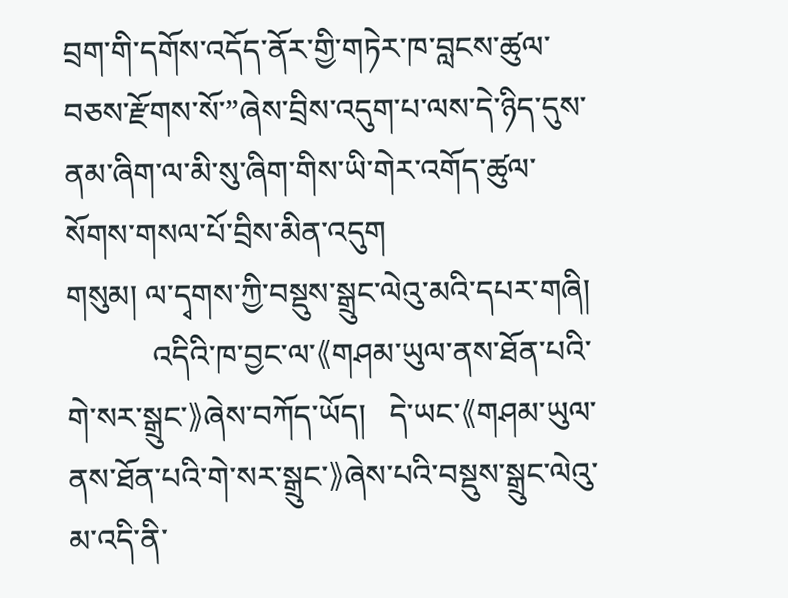བྲག་གི་དགོས་འདོད་ནོར་གྱི་གཏེར་ཁ་བླངས་ཚུལ་བཅས་རྫོགས་སོ་”ཞེས་བྲིས་འདུག་པ་ལས་དེ་ཉིད་དུས་ནམ་ཞིག་ལ་མི་སུ་ཞིག་གིས་ཡི་གེར་འགོད་ཚུལ་སོགས་གསལ་པོ་བྲིས་མིན་འདུག
གསུམ། ལ་དྭགས་ཀྱི་བསྡུས་སྒྲུང་ལེའུ་མའི་དཔར་གཞི།
           འདིའི་ཁ་བྱང་ལ་《གཤམ་ཡུལ་ནས་ཐོན་པའི་གེ་སར་སྒྲུང་》ཞེས་བཀོད་ཡོད།   དེ་ཡང་《གཤམ་ཡུལ་ནས་ཐོན་པའི་གེ་སར་སྒྲུང་》ཞེས་པའི་བསྡུས་སྒྲུང་ལེའུ་མ་འདི་ནི་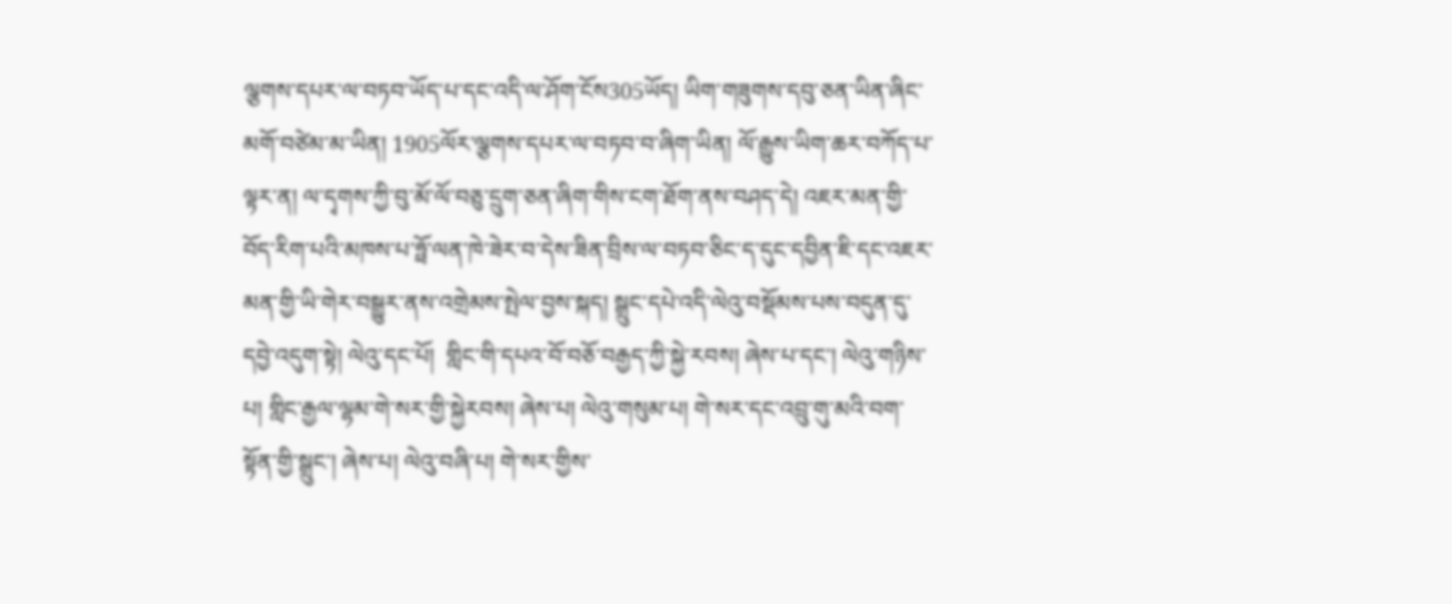ལྕགས་དཔར་ལ་བཏབ་ཡོད་པ་དང་འདི་ལ་ཤོག་ངོས305ཡོད། ཡིག་གཟུགས་དབུ་ཅན་ཡིན་ཞིང་མགོ་བཙེམ་མ་ཡིན། 1905ལོར་ལྕགས་དཔར་ལ་བཏབ་བ་ཞིག་ཡིན། ལོ་རྒྱུས་ཡིག་ཆར་བཀོད་པ་ལྟར་ན། ལ་དྭགས་ཀྱི་བུ་མོ་ལོ་བཅུ་དྲུག་ཅན་ཞིག་གིས་ངག་ཐོག་ནས་བཤད་དེ། འཇར་མན་གྱི་བོད་རིག་པའི་མཁས་པ་ཧྥོ་ལན་ཁེ་ཟེར་བ་དེས་ཟིན་བྲིས་ལ་བཏབ་ཅིང་ད་དུང་དབྱིན་ཇི་དང་འཇར་མན་གྱི་ཡི་གེར་བསྒྱུར་ནས་འགྲེམས་སྤེལ་བྱས་སྐད། སྒྲུང་དཔེ་འདི་ལེའུ་བསྡོམས་པས་བདུན་དུ་དབྱེ་འདུག་སྟེ། ལེའུ་དང་པོ།  གླིང་གི་དཔའ་བོ་བཅོ་བརྒྱད་ཀྱི་སྐྱེ་རབས། ཞེས་པ་དང་། ལེའུ་གཉིས་པ། གླིང་རྒྱལ་ལྷམ་གེ་སར་གྱི་སྐྱེརབས། ཞེས་པ། ལེའུ་གསུམ་པ། གེ་སར་དང་འབྲུ་གུ་མའི་བག་སྟོན་གྱི་སྒྲུང་། ཞེས་པ། ལེའུ་བཞི་པ། གེ་སར་གྱིས་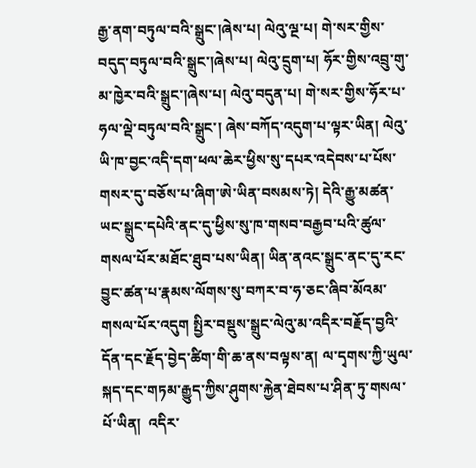རྒྱ་ནག་བཏུལ་བའི་སྒྲུང་།ཞེས་པ། ལེའུ་ལྔ་པ། གེ་སར་གྱིས་བདུད་བཏུལ་བའི་སྒྲུང་།ཞེས་པ། ལེའུ་དྲུག་པ། ཧོར་གྱིས་འབྲུ་གུ་མ་ཁྱེར་བའི་སྒྲུང་།ཞེས་པ། ལེའུ་བདུན་པ། གེ་སར་གྱིས་ཧོར་པ་ཧལ་ལྡེ་བཏུལ་བའི་སྒྲུང་། ཞེས་བཀོད་འདུག་པ་ལྟར་ཡིན། ལེའུ་ཡི་ཁ་བྱང་འདི་དག་ཕལ་ཆེར་ཕྱིས་སུ་དཔར་འདེབས་པ་པོས་གསར་དུ་བཅོས་པ་ཞིག་ཨེ་ཡིན་བསམས་ཏེ། དེའི་རྒྱུ་མཚན་ཡང་སྒྲུང་དཔེའི་ནང་དུ་ཕྱིས་སུ་ཁ་གསབ་བརྒྱབ་པའི་ཚུལ་གསལ་པོར་མཐོང་ཐུབ་པས་ཡིན། ཡིན་ནའང་སྒྲུང་ནང་དུ་རང་བྱུང་ཚན་པ་རྣམས་ལོགས་སུ་བཀར་བ་ཧ་ཅང་ཞིབ་མོའམ་གསལ་པོར་འདུག སྤྱིར་བསྡུས་སྒྲུང་ལེའུ་མ་འདིར་བརྗོད་བྱའི་དོན་དང་རྗོད་བྱེད་ཚིག་གི་ཆ་ནས་བལྟས་ན། ལ་དྭགས་ཀྱི་ཡུལ་སྐད་དང་གཏམ་རྒྱུད་ཀྱིས་ཤུགས་རྐྱེན་ཐེབས་པ་ཤིན་ཏུ་གསལ་པོ་ཡིན།  འདིར་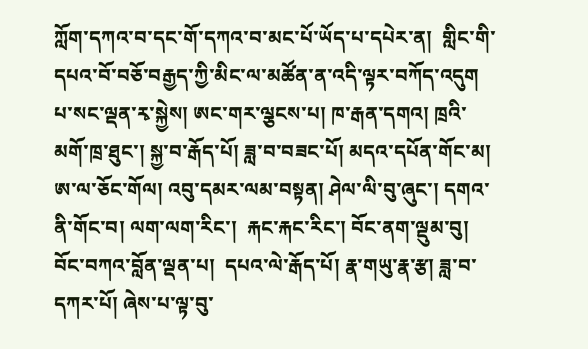ཀློག་དཀའ་བ་དང་གོ་དཀའ་བ་མང་པོ་ཡོད་པ་དཔེར་ན།  གླིང་གི་དཔའ་བོ་བཅོ་བརྒྱད་ཀྱི་མིང་ལ་མཚོན་ན་འདི་ལྟར་བཀོད་འདུག   པ་སང་ལྡན་རྭ་སྐྱེས། ཨང་གར་ལྕངས་པ། ཁ་རྒན་དགའ། ཁྲའི་མགོ་ཁྲ་ཐུང་། སྐྱ་བ་རྒོད་པོ། ཟླ་བ་བཟང་པོ། མདའ་དཔོན་གོང་མ། ཨ་ལ་ཅོང་གོལ། འབུ་དམར་ལམ་བསྟན། ཤེལ་ལི་བུ་ཞུང་། དགའ་ནི་གོང་བ། ལག་ལག་རིང་།  རྐང་རྐང་རིང་། བོང་ནག་ལྡུམ་བུ། བོང་བཀའ་བློན་ལྡན་པ།  དཔའ་ལེ་རྒོད་པོ། རྣ་གཡུ་རྣ་རྩ། ཟླ་བ་དཀར་པོ། ཞེས་པ་ལྟ་བུ་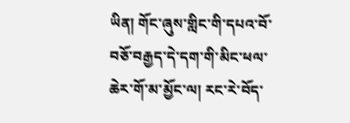ཡིན། གོང་ཞུས་གླིང་གི་དཔའ་བོ་བཅོ་བརྒྱད་དེ་དག་གི་མིང་ཕལ་ཆེར་གོ་མ་མྱོང་ལ། རང་རེ་བོད་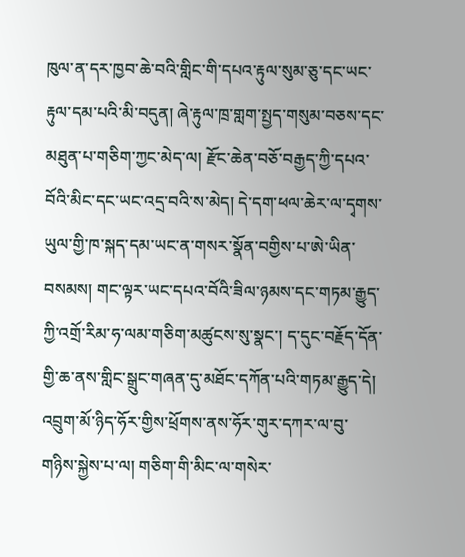ཁུལ་ན་དར་ཁྱབ་ཆེ་བའི་གླིང་གི་དཔའ་རྟུལ་སུམ་ཅུ་དང་ཡང་རྟུལ་དམ་པའི་མི་བདུན། ཞེ་རྟུལ་ཁྲ་གླག་སྤྱད་གསུམ་བཅས་དང་མཐུན་པ་གཅིག་ཀྱང་མེད་ལ། རྫོང་ཆེན་བཅོ་བརྒྱད་ཀྱི་དཔའ་བོའི་མིང་དང་ཡང་འདྲ་བའི་ས་མེད། དེ་དག་ཕལ་ཆེར་ལ་དྭགས་ཡུལ་གྱི་ཁ་སྐད་དམ་ཡང་ན་གསར་སྣོན་བགྱིས་པ་ཨེ་ཡིན་བསམས། གང་ལྟར་ཡང་དཔའ་བོའི་ཟིལ་ཉམས་དང་གཏམ་རྒྱུད་ཀྱི་འགྲོ་རིམ་ཧ་ལམ་གཅིག་མཚུངས་སུ་སྣང་། ད་དུང་བརྗོད་དོན་གྱི་ཆ་ནས་གླིང་སྒྲུང་གཞན་དུ་མཐོང་དཀོན་པའི་གཏམ་རྒྱུད་དེ། འབྲུག་མོ་ཉིད་ཧོར་གྱིས་ཕྲོགས་ནས་ཧོར་གུར་དཀར་ལ་བུ་གཉིས་སྐྱེས་པ་ལ། གཅིག་གི་མིང་ལ་གསེར་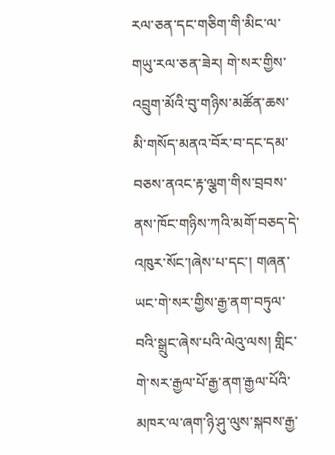རལ་ཅན་དང་གཅིག་གི་མིང་ལ་གཡུ་རལ་ཅན་ཟེར། གེ་སར་གྱིས་འབྲུག་མོའི་བུ་གཉིས་མཚོན་ཆས་མི་གསོད་མནའ་བོར་བ་དང་དམ་བཅས་ནའང་རྟ་ལྕག་གིས་བྲབས་ནས་ཁོང་གཉིས་ཀའི་མགོ་བཅད་དེ་འཁུར་སོང་།ཞེས་པ་དང་། གཞན་ཡང་གེ་སར་གྱིས་རྒྱ་ནག་བཏུལ་བའི་སྒྲུང་ཞེས་པའི་ལེའུ་ལས། གླིང་གེ་སར་རྒྱལ་པོ་རྒྱ་ནག་རྒྱལ་པོའི་མཁར་ལ་ཞག་ཉི་ཤུ་ལུས་སྐབས་རྒྱ་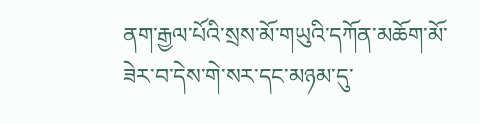ནག་རྒྱལ་པོའི་སྲས་མོ་གཡུའི་དཀོན་མཆོག་མོ་ཟེར་བ་དེས་གེ་སར་དང་མཉམ་དུ་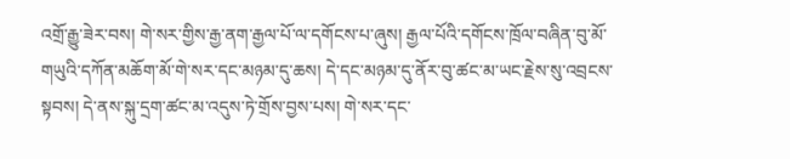འགྲོ་རྒྱུ་ཟེར་བས། གེ་སར་གྱིས་རྒྱ་ནག་རྒྱལ་པོ་ལ་དགོངས་པ་ཞུས། རྒྱལ་པོའི་དགོངས་ཁྲོལ་བཞིན་བུ་མོ་གཡུའི་དཀོན་མཆོག་མོ་གེ་སར་དང་མཉམ་དུ་ཆས། དེ་དང་མཉམ་དུ་ནོར་བུ་ཚང་མ་ཡང་རྗེས་སུ་འབྲངས་སྟབས། དེ་ནས་སྐུ་དྲག་ཚང་མ་འདུས་ཏེ་གྲོས་བྱས་པས། གེ་སར་དང་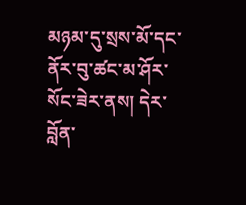མཉམ་དུ་སྲས་མོ་དང་ནོར་བུ་ཚང་མ་ཤོར་སོང་ཟེར་ནས། དེར་བློན་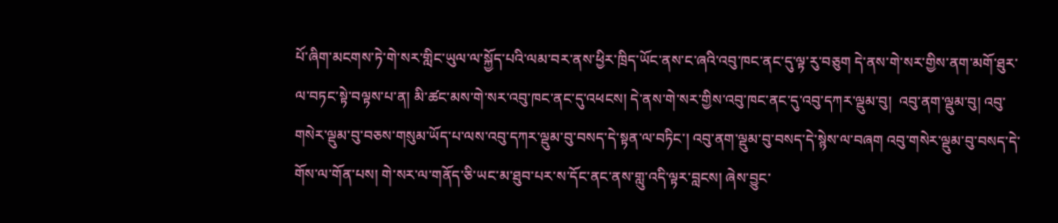པོ་ཞིག་མངགས་ཏེ་གེ་སར་གླིང་ཡུལ་ལ་སྐྱོད་པའི་ལམ་བར་ནས་ཕྱིར་ཁྲིད་ཡོང་ནས་ང་ཞའི་འབུ་ཁང་ནང་དུ་ལྟ་རུ་བཅུག དེ་ནས་གེ་སར་གྱིས་ནག་མགོ་ཐུར་ལ་བཏང་སྟེ་བལྟས་པ་ན། མི་ཚང་མས་གེ་སར་འབུ་ཁང་ནང་དུ་འཕངས། དེ་ནས་གེ་སར་གྱིས་འབུ་ཁང་ནང་དུ་འབུ་དཀར་ལྡུམ་བུ།  འབུ་ནག་ལྡུམ་བུ། འབུ་གསེར་ལྡུམ་བུ་བཅས་གསུམ་ཡོད་པ་ལས་འབུ་དཀར་ལྡུམ་བུ་བསད་དེ་སྟན་ལ་བཏིང་། འབུ་ནག་ལྡུམ་བུ་བསད་དེ་སྙེས་ལ་བཞག འབུ་གསེར་ལྡུམ་བུ་བསད་དེ་གོས་ལ་གོན་པས། གེ་སར་ལ་གནོད་ཅི་ཡང་མ་ཐུབ་པར་ས་དོང་ནང་ནས་གླུ་འདི་ལྟར་བླངས། ཞེས་བྱུང་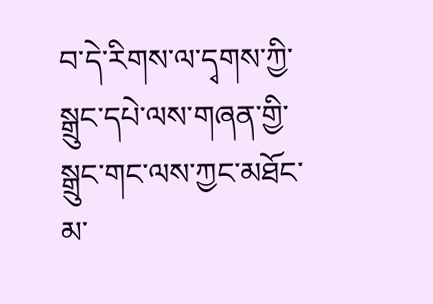བ་དེ་རིགས་ལ་དྭགས་ཀྱི་སྒྲུང་དཔེ་ལས་གཞན་གྱི་སྒྲུང་གང་ལས་ཀྱང་མཐོང་མ་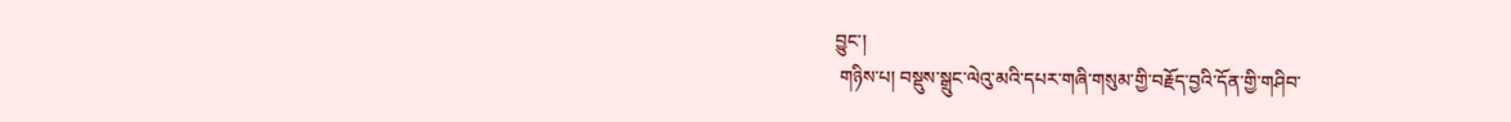བྱུང་།
 གཉིས་པ། བསྡུས་སྒྲུང་ལེའུ་མའི་དཔར་གཞི་གསུམ་གྱི་བརྗོད་བྱའི་དོན་གྱི་གཤིབ་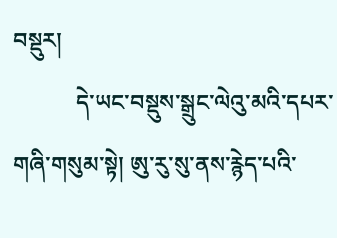བསྡུར།
           དེ་ཡང་བསྡུས་སྒྲུང་ལེའུ་མའི་དཔར་གཞི་གསུམ་སྟེ། ཨུ་རུ་སུ་ནས་རྙེད་པའི་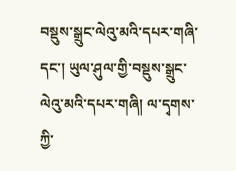བསྡུས་སྒྲུང་ལེའུ་མའི་དཔར་གཞི་དང་། ཡུལ་ཤུལ་གྱི་བསྡུས་སྒྲུང་ལེའུ་མའི་དཔར་གཞི། ལ་དྭགས་ཀྱི་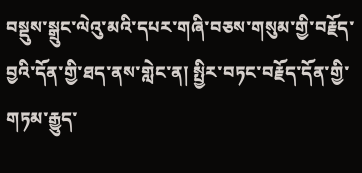བསྡུས་སྒྲུང་ལེའུ་མའི་དཔར་གཞི་བཅས་གསུམ་གྱི་བརྗོད་བྱའི་དོན་གྱི་ཐད་ནས་གླེང་ན། སྤྱིར་བཏང་བརྗོད་དོན་གྱི་གཏམ་རྒྱུད་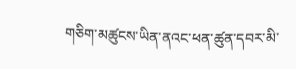གཅིག་མཚུངས་ཡིན་ནའང་ཕན་ཚུན་དབར་མི་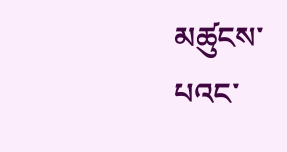མཚུངས་པའང་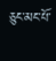ཅུང་མང་པོ་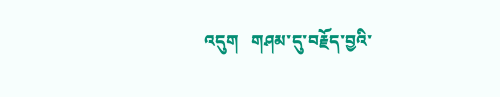འདུག   གཤམ་དུ་བརྗོད་བྱའི་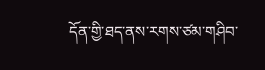དོན་གྱི་ཐད་ནས་རགས་ཙམ་གཤིབ་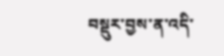བསྡུར་བྱས་ན་འདི་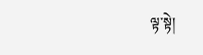ལྟ་སྟེ།